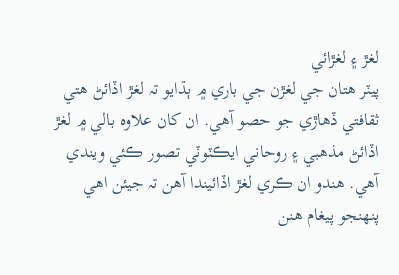لغڙ ۽ لغڙائي
پيٽر هتان جي لغڙن جي باري ۾ ٻڌايو تہ لغڙ اڏائڻ هتي ثقافتي ڏهاڙي جو حصو آهي. ان کان علاوہ بالي ۾ لغڙ اڏائڻ مذهبي ۽ روحاني ايڪٽوٽي تصور ڪئي ويندي آهي. هندو ان ڪري لغڙ اڏائيندا آهن تہ جيئن اهي پنھنجو پيغام هنن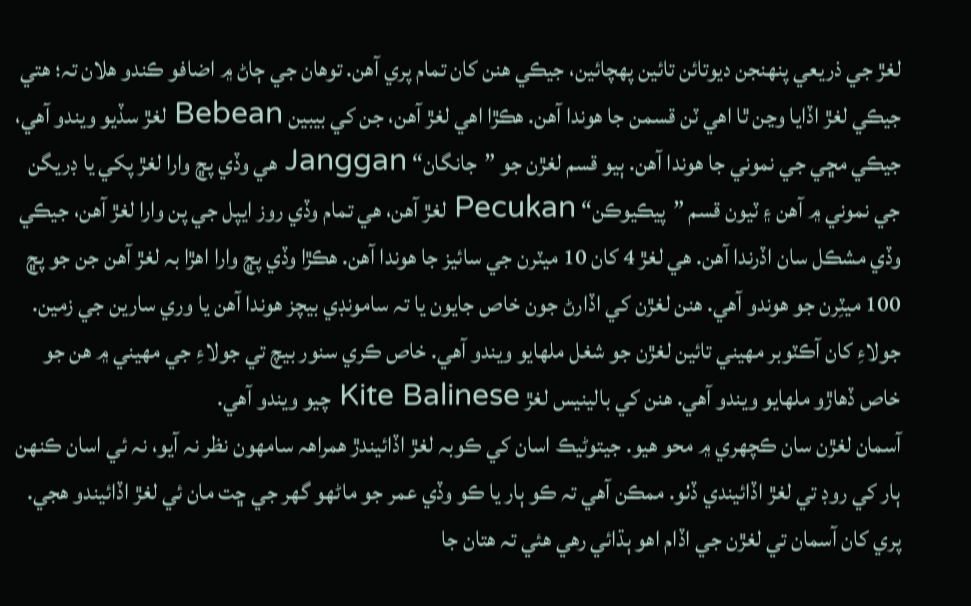لغڙ جي ذريعي پنھنجن ديوتائن تائين پھچائين، جيڪي هنن کان تمام پري آهن. توهان جي ڄاڻ ۾ اضافو ڪندو هلان تہ؛ هتي جيڪي لغڙ اڏايا وڃن ٿا اهي ٽن قسمن جا هوندا آهن. هڪڙا اهي لغڙ آهن، جن کي بيبين Bebean لغڙ سڏيو ويندو آهي، جيڪي مڇي جي نموني جا هوندا آهن. ٻيو قسم لغڙن جو ”جانگان“ Janggan هي وڏي پڇ وارا لغڙ پکي يا ڊريگن جي نموني ۾ آهن ۽ ٽيون قسم ”پيڪيوڪن“ Pecukan لغڙ آهن، هي تمام وڏي روز ايپل جي پن وارا لغڙ آهن، جيڪي وڏي مشڪل سان اڏرندا آهن. هي لغڙ 4 کان 10 ميٽرن جي سائيز جا هوندا آهن. هڪڙا وڏي پڇ وارا اهڙا بہ لغڙ آهن جن جو پڇ 100 ميٽِرن جو هوندو آهي. هنن لغڙن کي اڏارڻ جون خاص جايون يا تہ سامونڊي بيچز هوندا آهن يا وري سارين جي زمين. جولاءِ کان آڪٽوبر مھيني تائين لغڙن جو شغل ملھايو ويندو آهي. خاص ڪري سنور بيچ تي جولاءِ جي مھيني ۾ هن جو خاص ڏهاڙو ملھايو ويندو آهي. هنن کي بالينيس لغڙ Kite Balinese چيو ويندو آهي.
آسمان لغڙن سان ڪچھري ۾ محو هيو. جيتوڻيڪ اسان کي ڪوبہ لغڙ اڏائيندڙ همراھہ سامھون نظر نہ آيو، نہ ئي اسان ڪنھن ٻار کي روڊ تي لغڙ اڏائيندي ڏٺو. ممڪن آهي تہ ڪو ٻار يا ڪو وڏي عمر جو ماڻھو گهر جي ڇت مان ئي لغڙ اڏائيندو هجي. پري کان آسمان تي لغڙن جي اڏام اهو ٻڌائي رهي هئي تہ هتان جا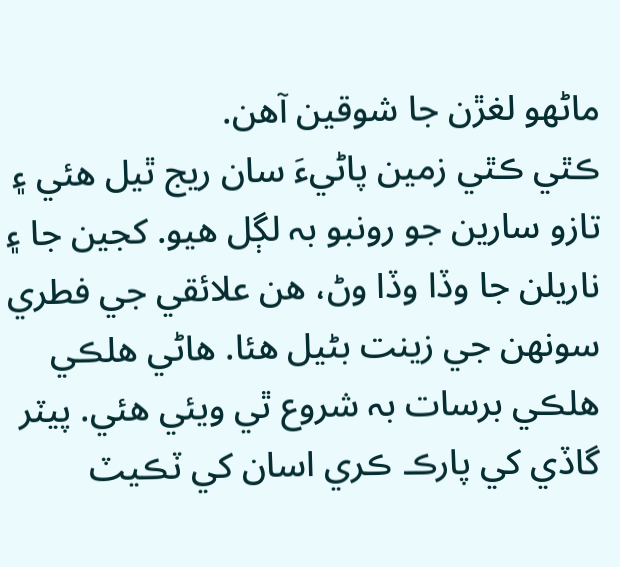ماڻھو لغڙن جا شوقين آهن.
ڪٿي ڪٿي زمين پاڻيءَ سان ريج ٿيل هئي ۽ تازو سارين جو رونبو بہ لڳل هيو. کجين جا ۽ ناريلن جا وڏا وڏا وڻ، هن علائقي جي فطري سونھن جي زينت بڻيل هئا. هاڻي هلڪي هلڪي برسات بہ شروع ٿي ويئي هئي. پيٽر گاڏي کي پارڪ ڪري اسان کي ٽڪيٽ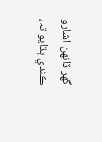گهر ڏانھن اشارو ڪندي ٻڌايو تہ،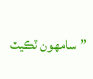”سامھون ٽڪيٽ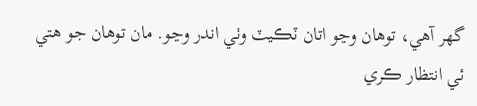گهر آهي، توهان وڃو اتان ٽڪيٽ وٺي اندر وڃو. مان توهان جو هتي ئي انتظار ڪري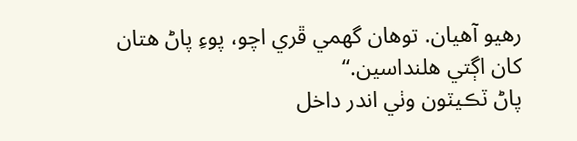رهيو آهيان. توهان گهمي ڦري اچو، پوءِ پاڻ هتان کان اڳتي هلنداسين.“
پاڻ ٽڪيٽون وٺي اندر داخل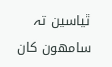ٿياسين تہ سامھون کان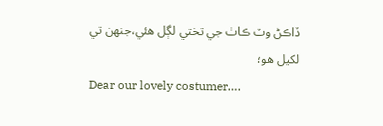ڏاڪڻ وٽ ڪاٺ جي تختي لڳل هئي،جنھن تي لکيل هو؛
Dear our lovely costumer….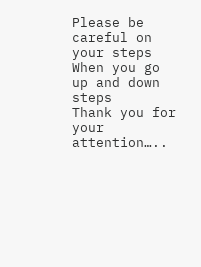Please be careful on your steps
When you go up and down steps
Thank you for your attention…..